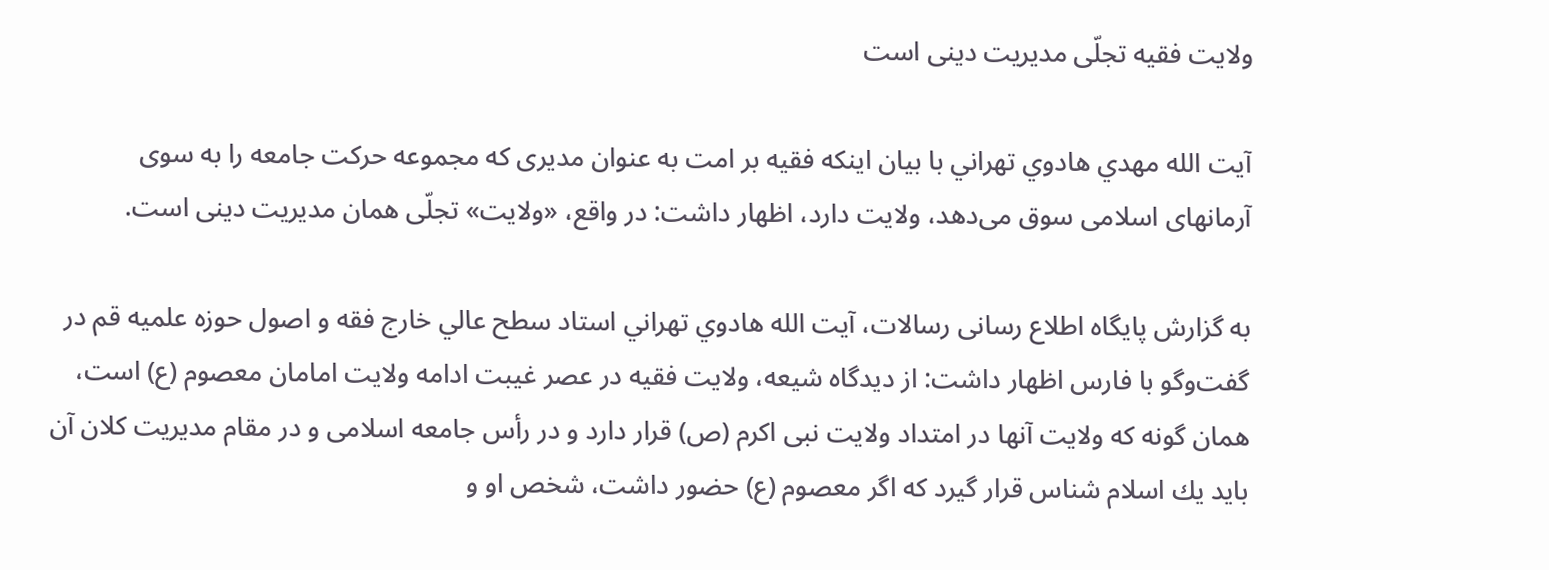ولايت فقيه تجلّى مديريت دينى است

آیت الله مهدي هادوي تهراني با بيان اينكه فقيه بر امت به عنوان مديرى كه مجموعه حركت جامعه را به سوى آرمانهاى اسلامى سوق مى‌دهد، ولايت دارد، اظهار داشت: در واقع، «ولايت» تجلّى همان مديريت دينى است.

به گزارش پایگاه اطلاع رسانی رسالات، آیت الله هادوي تهراني استاد سطح عالي خارج فقه و اصول حوزه علميه قم در گفت‌وگو با فارس اظهار داشت: از ديدگاه شيعه، ولايت فقيه در عصر غيبت ادامه ولايت امامان معصوم (ع) است، همان گونه كه ولايت آنها در امتداد ولايت نبى اكرم (ص) قرار دارد و در رأس جامعه اسلامى و در مقام مديريت كلان آن بايد يك اسلام شناس قرار گيرد كه اگر معصوم (ع) حضور داشت، شخص او و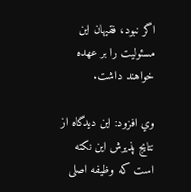اگر نبود، فقيهان اين مسئوليت را بر عهده خواهند داشت.

وي افزود: اين ديدگاه از نتايج پذيرش اين نكته است كه وظيفه اصلى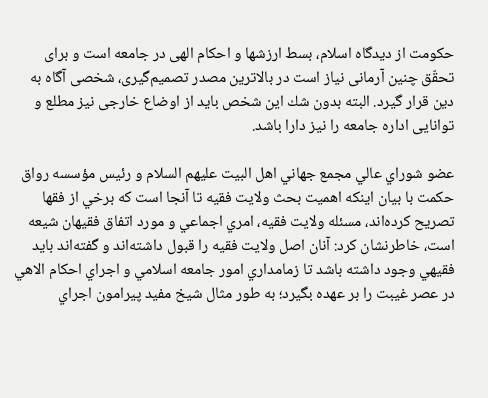حكومت از ديدگاه اسلام، بسط ارزشها و احكام الهى در جامعه است و براى تحقّق چنين آرمانى نياز است در بالاترين مصدر تصميم‌گيرى، شخصى آگاه به دين قرار گيرد. البته بدون شك اين شخص بايد از اوضاع خارجى نيز مطلع و توانايى اداره جامعه را نيز دارا باشد.

عضو شوراي عالي مجمع جهاني اهل البيت عليهم السلام و رئیس مؤسسه رواق حکمت با بيان اينكه اهميت بحث ولايت فقيه تا آنجا است كه برخي از فقها تصريح كرده‌اند، مسئله ولايت فقيه، امري اجماعي و مورد اتفاق فقيهان شيعه است، خاطرنشان كرد: آنان اصل ولايت فقيه را قبول داشته‌اند و گفته‌اند بايد فقيهي وجود داشته باشد تا زمامداري امور جامعه اسلامي و اجراي احكام الاهي در عصر غيبت را بر عهده بگيرد؛ به طور مثال شيخ مفيد پيرامون اجراي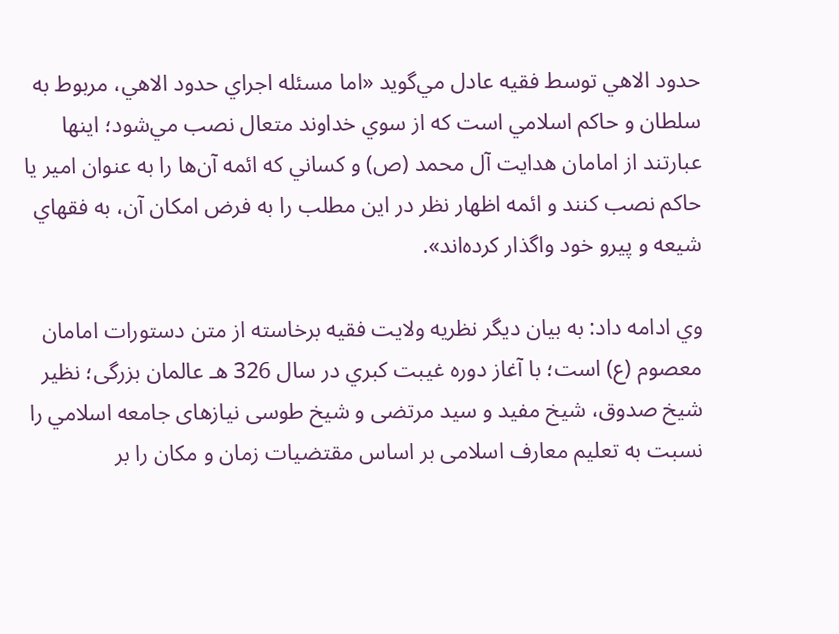حدود الاهي توسط فقيه عادل مي‌گويد «اما مسئله اجراي حدود الاهي، مربوط به سلطان و حاكم اسلامي است كه از سوي خداوند متعال نصب مي‌شود؛ اينها عبارتند از امامان هدايت آل محمد (ص) و كساني كه ائمه آن‌ها را به عنوان امير يا حاكم نصب كنند و ائمه اظهار نظر در اين مطلب را به فرض امكان آن، به فقهاي شيعه و پيرو خود واگذار كرده‌اند».

وي ادامه داد: به بيان ديگر نظريه ولايت فقيه برخاسته از متن دستورات امامان معصوم (ع) است؛ با آغاز دوره غيبت كبري در سال 326 هـ عالمان بزرگى؛ نظير شيخ صدوق، شيخ مفيد و سيد مرتضى و شيخ طوسى نيازهاى جامعه اسلامي را نسبت به تعليم معارف اسلامى بر اساس مقتضيات زمان و مكان را بر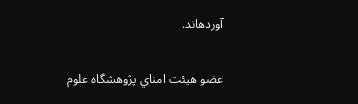آوردهاند.

عضو هيئت امناي پژوهشگاه علوم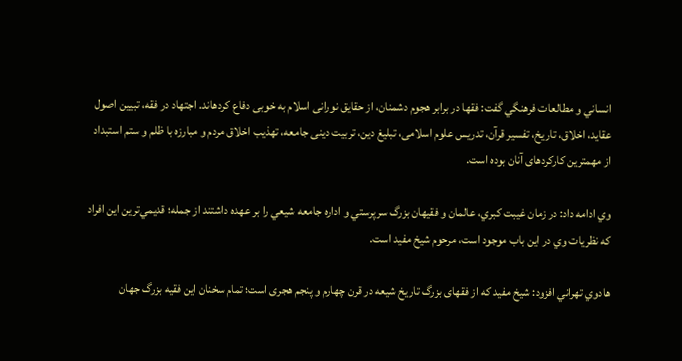انساني و مطالعات فرهنگي گفت: فقها در برابر هجوم دشمنان، از حقايق نورانى اسلام به خوبى دفاع كردهاند. اجتهاد در فقه، تبيين اصول عقايد، اخلاق، تاريخ، تفسير قرآن، تدريس علوم اسلامى، تبليغ دين، تربيت دينى جامعه، تهذيب اخلاق مردم و مبارزه با ظلم و ستم استبداد از مهمترين كاركردهاى آنان بوده است.

وي ادامه داد: در زمان غيبت كبري، عالمان و فقيهان بزرگ سرپرستي و اداره جامعه شيعي را بر عهده داشتند از جمله؛ قديمي‌ترين اين افراد كه نظريات وي در اين باب موجود است، مرحوم شيخ مفيد است.

هادوي تهراني افزود: شيخ مفيد كه از فقهاى بزرگ تاريخ شيعه در قرن چهارم و پنجم هجرى است؛ تمام سخنان اين فقيه بزرگ جهان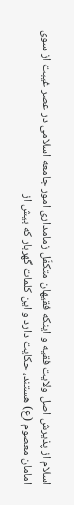اسلام از پذيرش اصل ولايت فقيه و اينكه فقيهان متكفّل زمامدارى امور جامعه اسلامى در عصر غيبت از سوى امامان معصوم (ع) هستند، حكايت دارد و اين كلمات گهربار كه بيش از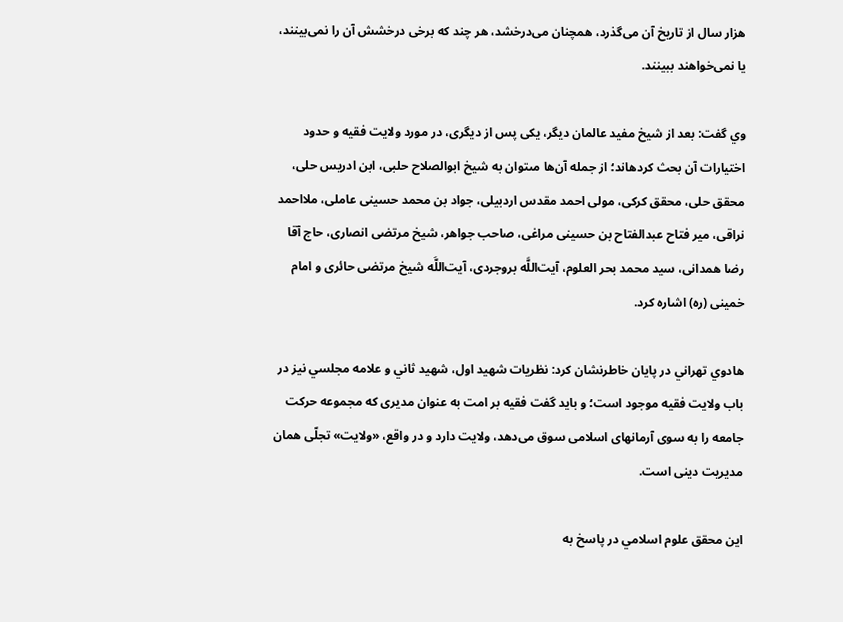هزار سال از تاريخ آن مى‌گذرد، همچنان مى‌درخشد، هر چند كه برخى درخشش آن را نمى‌بينند، يا نمى‌خواهند ببينند.

وي گفت: بعد از شيخ مفيد عالمان ديگر، يكى پس از ديگرى، در مورد ولايت فقيه و حدود اختيارات آن بحث كردهاند؛ از جمله آن‌ها مىتوان به شيخ ابوالصلاح حلبى، ابن ادريس حلى، محقق حلى، محقق كركى، مولى احمد مقدس اردبيلى، جواد بن محمد حسينى عاملى، ملااحمد نراقى، مير فتاح عبدالفتاح بن حسينى مراغى، صاحب جواهر، شيخ مرتضى انصارى، حاج آقا رضا همدانى، سيد محمد بحر العلوم، آيت‌اللَّه بروجردى، آيت‌اللَّه شيخ مرتضى حائرى و امام خمينى (ره) اشاره كرد.

هادوي تهراني در پايان خاطرنشان كرد: نظريات شهيد اول، شهيد ثاني و علامه مجلسي نيز در باب ولايت فقيه موجود است؛ و بايد گفت فقيه بر امت به عنوان مديرى كه مجموعه حركت جامعه را به سوى آرمانهاى اسلامى سوق مى‌دهد، ولايت دارد و در واقع، «ولايت» تجلّى همان مديريت دينى است.

اين محقق علوم اسلامي در پاسخ به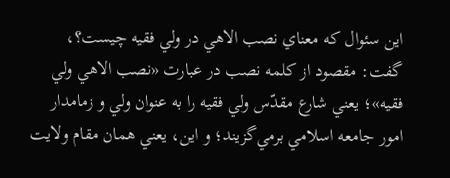اين سئوال كه معناي نصب الاهي در ولي فقيه چيست؟، گفت: مقصود از كلمه نصب در عبارت «نصب الاهي ولي فقيه»؛ يعني شارع مقدّس ولي فقيه را به عنوان ولي و زمامدار امور جامعه اسلامي برمي‌گزيند؛ و اين، يعني همان مقام ولايت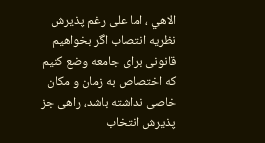الاهي ، اما على رغم پذيرش نظريه انتصاب اگر بخواهيم قانونى براى جامعه وضع كنيم كه اختصاص به زمان و مكان خاصى نداشته باشد، راهى جز پذيرش انتخاب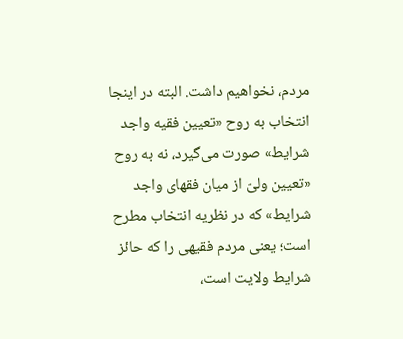مردم، نخواهيم داشت. البته در اينجا انتخاب به روح «تعيين فقيه واجد شرايط» صورت مى‌گيرد، نه به روح «تعيين ولىّ از ميان فقهاى واجد شرايط» كه در نظريه انتخاب مطرح است؛ يعنى مردم فقيهى را كه حائز شرايط ولايت است،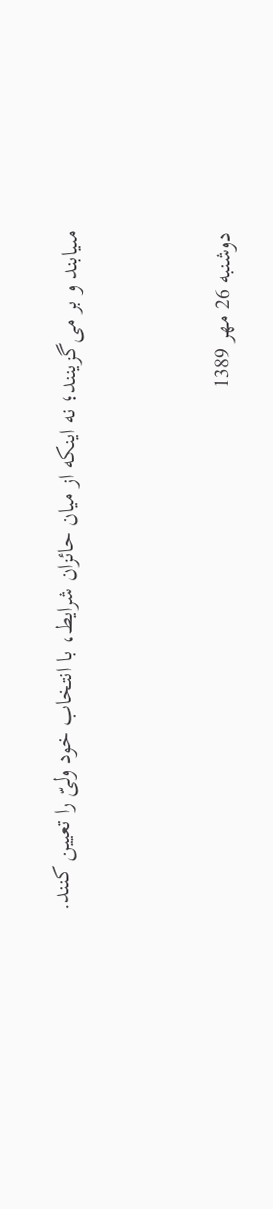مىيابند و بر مى‌گزينند؛ نه اينكه از ميان حائزان شرايط، با انتخاب خود ولىّ را تعيين كنند.


دوشنبه 26 مهر 1389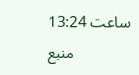ساعت 13:24
منبع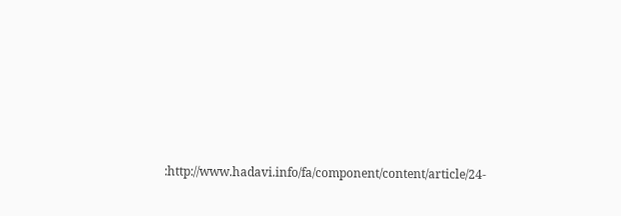:http://www.hadavi.info/fa/component/content/article/24-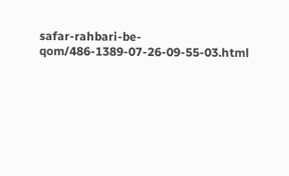safar-rahbari-be-qom/486-1389-07-26-09-55-03.html